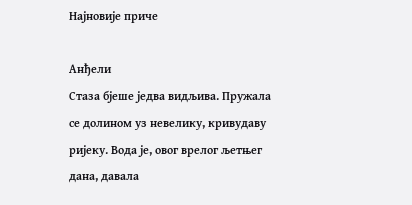Најновије приче

Анђели
Стаза бјеше једва видљива. Пружала се долином уз невелику, кривудаву ријеку. Вода је, овог врелог љетњег дана, давала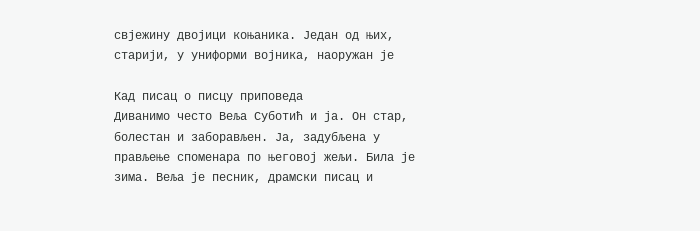свјежину двојици коњаника. Један од њих, старији, у униформи војника, наоружан је

Кад писац о писцу приповеда
Диванимо често Веља Суботић и ја. Он стар, болестан и заборављен. Ја, задубљена у прављење споменара по његовој жељи. Била је зима. Веља је песник, драмски писац и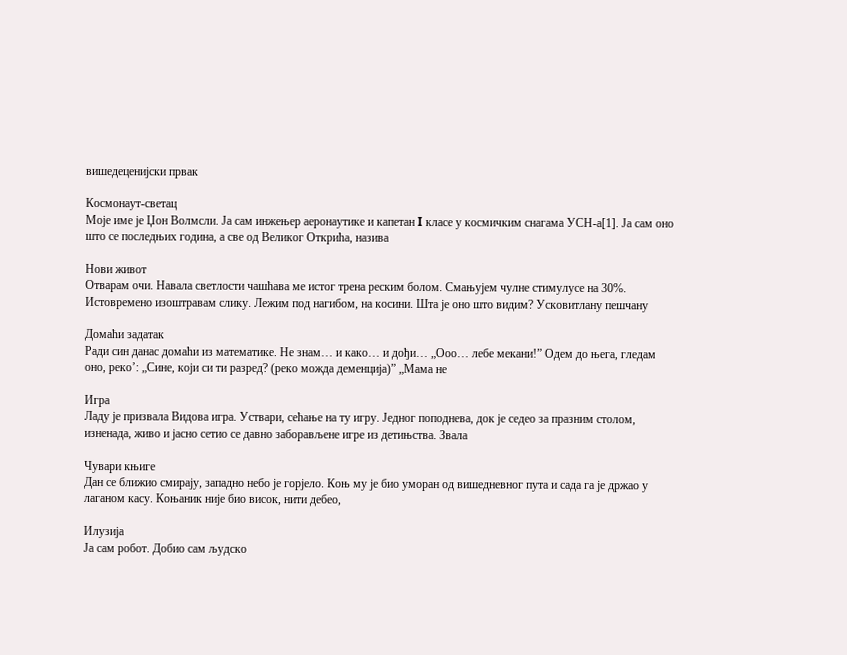вишедеценијски првак

Космонаут-светац
Моје име је Џон Волмсли. Ја сам инжењер аеронаутике и капетан I класе у космичким снагама УСН-а[1]. Ја сам оно што се последњих година, а све од Великог Открића, назива

Нови живот
Отварам очи. Навала светлости чашћава ме истог трена реским болом. Смањујем чулне стимулусе на 30%. Истовремено изоштравам слику. Лежим под нагибом, на косини. Шта је оно што видим? Усковитлану пешчану

Домаћи задатак
Ради син данас домаћи из математике. Не знам… и како… и дођи… „Ооо… лебе мекани!” Одем до њега, гледам оно, реко’: „Сине, који си ти разред? (реко можда деменција)” „Мама не

Игра
Ладу је призвала Видова игра. Уствари, сећање на ту игру. Једног поподнева, док је седео за празним столом, изненада, живо и јасно сетио се давно заборављене игрe из детињства. Звала

Чувари књиге
Дан се ближио смирају, западно небо је горјело. Коњ му је био уморан од вишедневног пута и сада га је држао у лаганом касу. Коњаник није био висок, нити дебео,

Илузија
Ја сам робот. Добио сам људско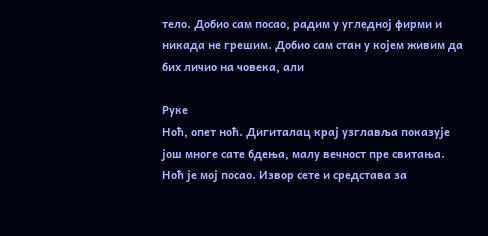тело. Добио сам посао, радим у угледној фирми и никада не грешим. Добио сам стан у којем живим да бих личио на човека, али

Руке
Ноћ, опет ноћ. Дигиталац крај узглавља показује још многе сате бдења, малу вечност пре свитања. Ноћ је мој посао. Извор сете и средстава за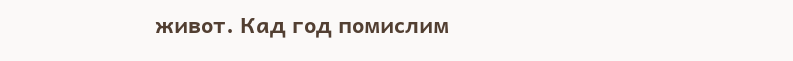живот. Кад год помислим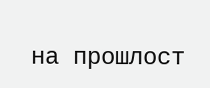на прошлост